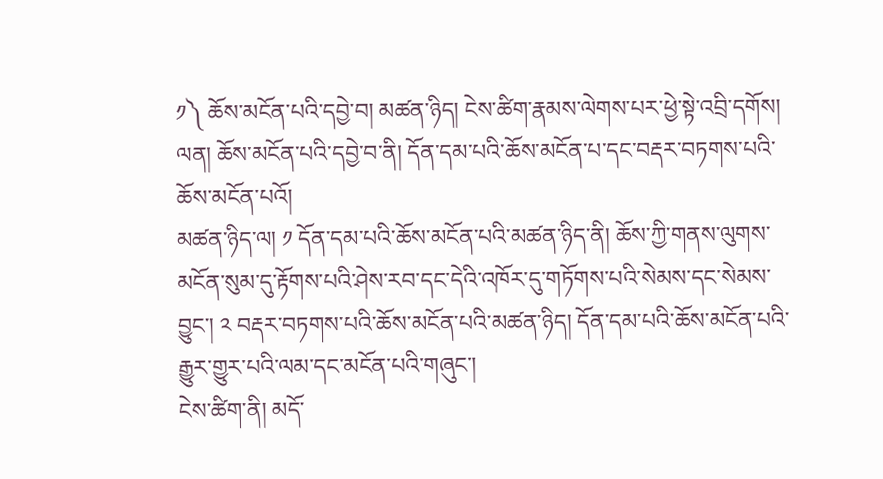༡༽ ཆོས་མངོན་པའི་དབྱེ་བ། མཚན་ཉིད། ངེས་ཚིག་རྣམས་ལེགས་པར་ཕྱེ་སྟེ་འབྲི་དགོས།
ལན། ཆོས་མངོན་པའི་དབྱེ་བ་ནི། དོན་དམ་པའི་ཆོས་མངོན་པ་དང་བརྡར་བཏགས་པའི་ཆོས་མངོན་པའོ།
མཚན་ཉིད་ལ། ༡ དོན་དམ་པའི་ཆོས་མངོན་པའི་མཚན་ཉིད་ནི། ཆོས་ཀྱི་གནས་ལུགས་མངོན་སུམ་དུ་རྟོགས་པའི་ཤེས་རབ་དང་དེའི་འཁོར་དུ་གཏོགས་པའི་སེམས་དང་སེམས་བྱུང་། ༢ བརྡར་བཏགས་པའི་ཆོས་མངོན་པའི་མཚན་ཉིད། དོན་དམ་པའི་ཆོས་མངོན་པའི་རྒྱུར་གྱུར་པའི་ལམ་དང་མངོན་པའི་གཞུང་།
ངེས་ཚིག་ནི། མདོ་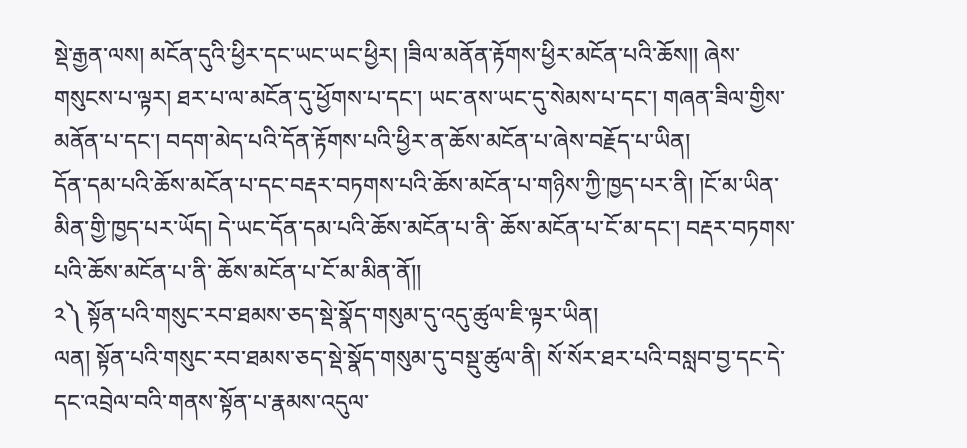སྡེ་རྒྱན་ལས། མངོན་དུའི་ཕྱིར་དང་ཡང་ཡང་ཕྱིར། །ཟིལ་མནོན་རྟོགས་ཕྱིར་མངོན་པའི་ཆོས།། ཞེས་གསུངས་པ་ལྟར། ཐར་པ་ལ་མངོན་དུ་ཕྱོགས་པ་དང་། ཡང་ནས་ཡང་དུ་སེམས་པ་དང་། གཞན་ཟིལ་གྱིས་མནོན་པ་དང་། བདག་མེད་པའི་དོན་རྟོགས་པའི་ཕྱིར་ན་ཆོས་མངོན་པ་ཞེས་བརྗོད་པ་ཡིན།
དོན་དམ་པའི་ཆོས་མངོན་པ་དང་བརྡར་བཏགས་པའི་ཆོས་མངོན་པ་གཉིས་ཀྱི་ཁྱད་པར་ནི། །ངོ་མ་ཡིན་མིན་གྱི་ཁྱད་པར་ཡོད། དེ་ཡང་དོན་དམ་པའི་ཆོས་མངོན་པ་ནི་ ཆོས་མངོན་པ་ངོ་མ་དང་། བརྡར་བཏགས་པའི་ཆོས་མངོན་པ་ནི་ ཆོས་མངོན་པ་ངོ་མ་མིན་ནོ།།
༢༽ སྟོན་པའི་གསུང་རབ་ཐམས་ཅད་སྡེ་སྣོད་གསུམ་དུ་འདུ་ཚུལ་ཇི་ལྟར་ཡིན།
ལན། སྟོན་པའི་གསུང་རབ་ཐམས་ཅད་སྡེ་སྣོད་གསུམ་དུ་བསྡུ་ཚུལ་ནི། སོ་སོར་ཐར་པའི་བསླབ་བྱ་དང་དེ་དང་འབྲེལ་བའི་གནས་སྟོན་པ་རྣམས་འདུལ་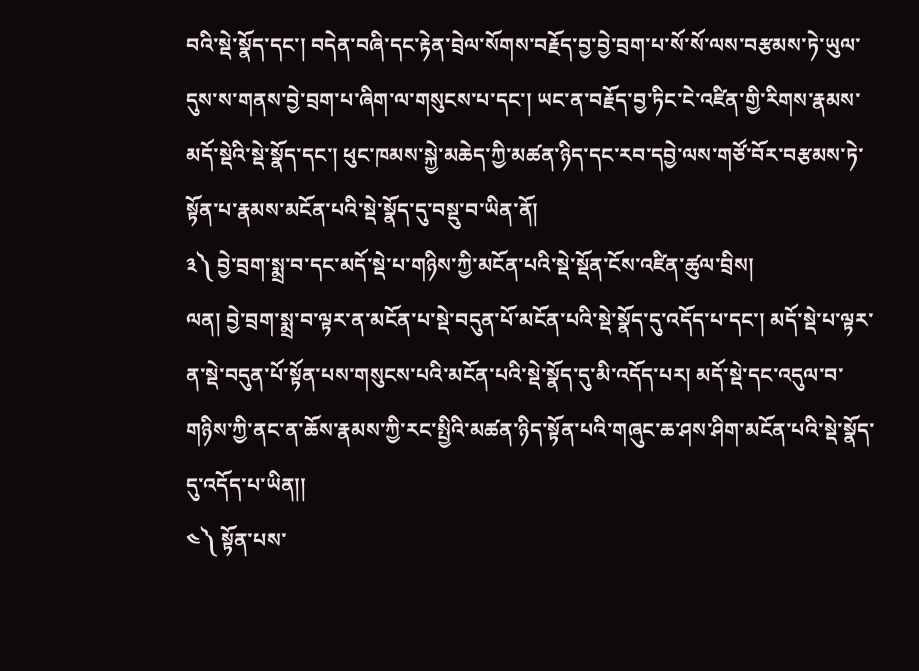བའི་སྡེ་སྣོད་དང་། བདེན་བཞི་དང་རྟེན་བྲེལ་སོགས་བརྗོད་བྱ་བྱེ་བྲག་པ་སོ་སོ་ལས་བརྩམས་ཏེ་ཡུལ་དུས་ས་གནས་བྱེ་བྲག་པ་ཞིག་ལ་གསུངས་པ་དང་། ཡང་ན་བརྗོད་བྱ་ཏིང་ངེ་འཛིན་གྱི་རིགས་རྣམས་མདོ་སྡེའི་སྡེ་སྣོད་དང་། ཕུང་ཁམས་སྐྱེ་མཆེད་ཀྱི་མཚན་ཉིད་དང་རབ་དབྱེ་ལས་གཙོ་བོར་བརྩམས་ཏེ་སྟོན་པ་རྣམས་མངོན་པའི་སྡེ་སྣོད་དུ་བསྡུ་བ་ཡིན་ནོ།
༣༽ བྱེ་བྲག་སྨྲ་བ་དང་མདོ་སྡེ་པ་གཉིས་ཀྱི་མངོན་པའི་སྡེ་སྡོན་ངོས་འཛིན་ཚུལ་བྲིས།
ལན། བྱེ་བྲག་སྨྲ་བ་ལྟར་ན་མངོན་པ་སྡེ་བདུན་པོ་མངོན་པའི་སྡེ་སྣོད་དུ་འདོད་པ་དང་། མདོ་སྡེ་པ་ལྟར་ན་སྡེ་བདུན་པོ་སྟོན་པས་གསུངས་པའི་མངོན་པའི་སྡེ་སྣོད་དུ་མི་འདོད་པར། མདོ་སྡེ་དང་འདུལ་བ་གཉིས་ཀྱི་ནང་ན་ཆོས་རྣམས་ཀྱི་རང་སྤྱིའི་མཚན་ཉིད་སྟོན་པའི་གཞུང་ཆ་ཤས་ཤིག་མངོན་པའི་སྡེ་སྣོད་དུ་འདོད་པ་ཡིན།།
༤༽ སྟོན་པས་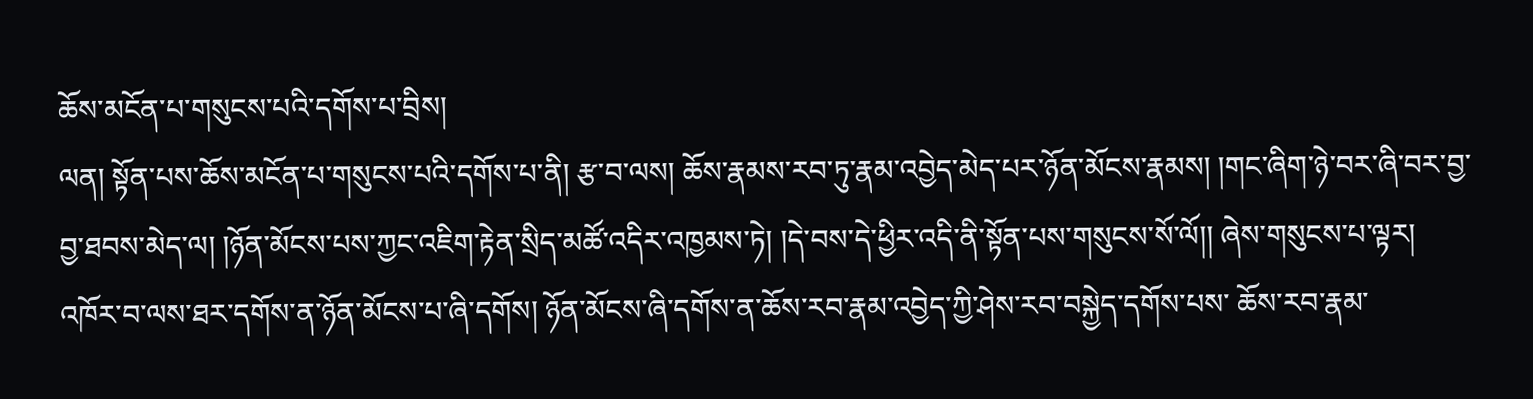ཆོས་མངོན་པ་གསུངས་པའི་དགོས་པ་བྲིས།
ལན། སྟོན་པས་ཆོས་མངོན་པ་གསུངས་པའི་དགོས་པ་ནི། རྩ་བ་ལས། ཆོས་རྣམས་རབ་ཏུ་རྣམ་འབྱེད་མེད་པར་ཉོན་མོངས་རྣམས། །གང་ཞིག་ཉེ་བར་ཞི་བར་བྱ་བྱ་ཐབས་མེད་ལ། །ཉོན་མོངས་པས་ཀྱང་འཇིག་རྟེན་སྲིད་མཚོ་འདིར་འཁྱམས་ཏེ། །དེ་བས་དེ་ཕྱིར་འདི་ནི་སྟོན་པས་གསུངས་སོ་ལོ།། ཞེས་གསུངས་པ་ལྟར། འཁོར་བ་ལས་ཐར་དགོས་ན་ཉོན་མོངས་པ་ཞི་དགོས། ཉོན་མོངས་ཞི་དགོས་ན་ཆོས་རབ་རྣམ་འབྱེད་ཀྱི་ཤེས་རབ་བསྐྱེད་དགོས་པས་ ཆོས་རབ་རྣམ་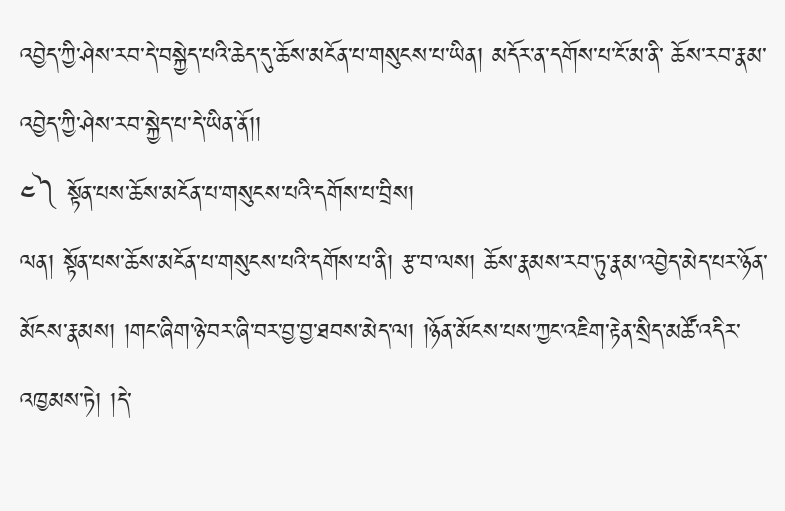འབྱེད་ཀྱི་ཤེས་རབ་དེ་བསྐྱེད་པའི་ཆེད་དུ་ཆོས་མངོན་པ་གསུངས་པ་ཡིན། མདོར་ན་དགོས་པ་ངོ་མ་ནི་ ཆོས་རབ་རྣམ་འབྱེད་ཀྱི་ཤེས་རབ་སྐྱེད་པ་དེ་ཡིན་ནོ།།
༤༽ སྟོན་པས་ཆོས་མངོན་པ་གསུངས་པའི་དགོས་པ་བྲིས།
ལན། སྟོན་པས་ཆོས་མངོན་པ་གསུངས་པའི་དགོས་པ་ནི། རྩ་བ་ལས། ཆོས་རྣམས་རབ་ཏུ་རྣམ་འབྱེད་མེད་པར་ཉོན་མོངས་རྣམས། །གང་ཞིག་ཉེ་བར་ཞི་བར་བྱ་བྱ་ཐབས་མེད་ལ། །ཉོན་མོངས་པས་ཀྱང་འཇིག་རྟེན་སྲིད་མཚོ་འདིར་འཁྱམས་ཏེ། །དེ་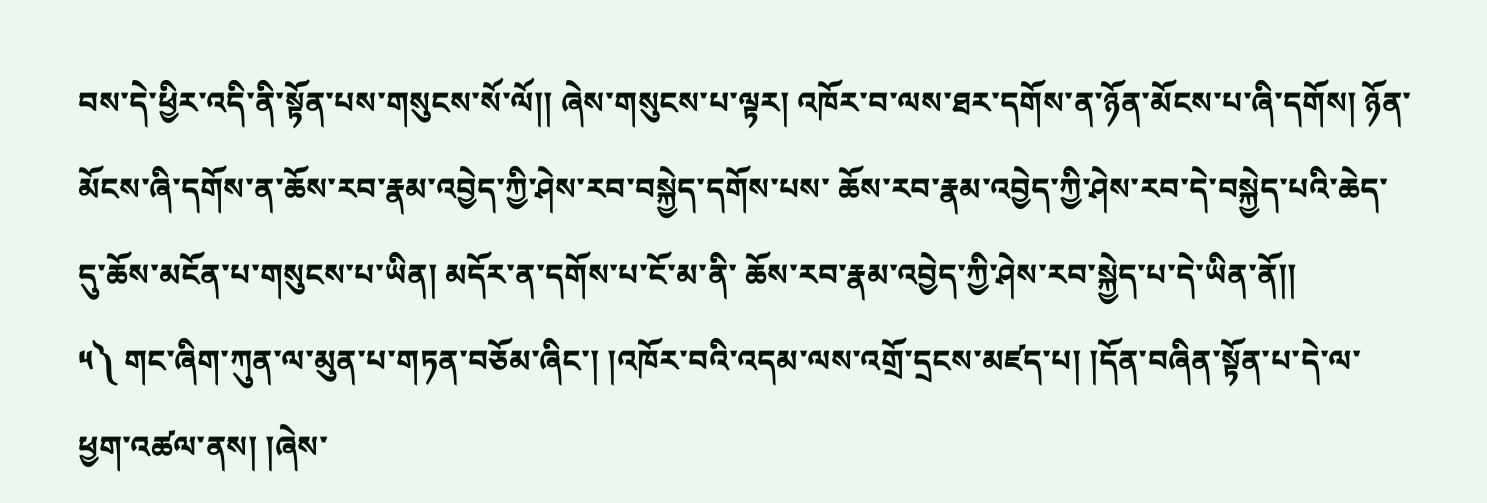བས་དེ་ཕྱིར་འདི་ནི་སྟོན་པས་གསུངས་སོ་ལོ།། ཞེས་གསུངས་པ་ལྟར། འཁོར་བ་ལས་ཐར་དགོས་ན་ཉོན་མོངས་པ་ཞི་དགོས། ཉོན་མོངས་ཞི་དགོས་ན་ཆོས་རབ་རྣམ་འབྱེད་ཀྱི་ཤེས་རབ་བསྐྱེད་དགོས་པས་ ཆོས་རབ་རྣམ་འབྱེད་ཀྱི་ཤེས་རབ་དེ་བསྐྱེད་པའི་ཆེད་དུ་ཆོས་མངོན་པ་གསུངས་པ་ཡིན། མདོར་ན་དགོས་པ་ངོ་མ་ནི་ ཆོས་རབ་རྣམ་འབྱེད་ཀྱི་ཤེས་རབ་སྐྱེད་པ་དེ་ཡིན་ནོ།།
༥༽ གང་ཞིག་ཀུན་ལ་མུན་པ་གཏན་བཅོམ་ཞིང་། །འཁོར་བའི་འདམ་ལས་འགྲོ་དྲངས་མཛད་པ། །དོན་བཞིན་སྟོན་པ་དེ་ལ་ཕྱག་འཚལ་ནས། །ཞེས་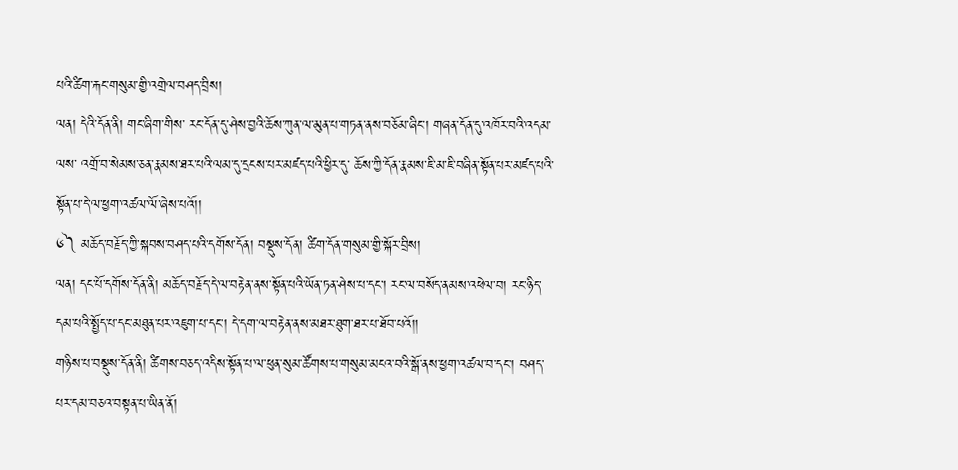པའི་ཚིག་རྐང་གསུམ་གྱི་འགྲེལ་བཤད་བྲིས།
ལན། དེའི་དོན་ནི། གང་ཞིག་གིས་ རང་དོན་དུ་ཤེས་བྱའི་ཆོས་ཀུན་ལ་མུན་པ་གཏན་ནས་བཅོམ་ཞིང་། གཞན་དོན་དུ་འཁོར་བའི་འདམ་ལས་ འགྲོ་བ་སེམས་ཅན་རྣམས་ཐར་པའི་ལམ་དུ་དྲངས་པར་མཛད་པའི་ཕྱིར་དུ་ ཆོས་ཀྱི་དོན་རྣམས་ཇི་མ་ཇི་བཞིན་སྟོན་པར་མཛད་པའི་ སྟོན་པ་དེ་ལ་ཕྱག་འཚལ་ལོ་ཞེས་པའོ།།
༦༽ མཆོད་བརྗོད་ཀྱི་སྐབས་བཤད་པའི་དགོས་དོན། བསྡུས་དོན། ཚིག་དོན་གསུམ་གྱི་སྐོར་བྲིས།
ལན། དང་པོ་དགོས་དོན་ནི། མཆོད་བརྗོད་དེ་ལ་བརྟེན་ནས་སྟོན་པའི་ཡོན་ཏན་ཤེས་པ་དང་། རང་ལ་བསོད་ནམས་འཕེལ་བ། རང་ཉིད་དམ་པའི་སྤྱོད་པ་དང་མཐུན་པར་འཇུག་པ་དང་། དེ་དག་ལ་བརྟེན་ནས་མཐར་ཐུག་ཐར་པ་ཐོབ་པའོ།།
གཉིས་པ་བསྡུས་དོན་ནི། ཚིགས་བཅད་འདིས་སྟོན་པ་ལ་ཕུན་སུམ་ཚོགས་པ་གསུམ་མངའ་བའི་སྒོ་ནས་ཕྱག་འཚལ་བ་དང་། བཤད་པར་དམ་བཅའ་བསྟན་པ་ཡིན་ནོ།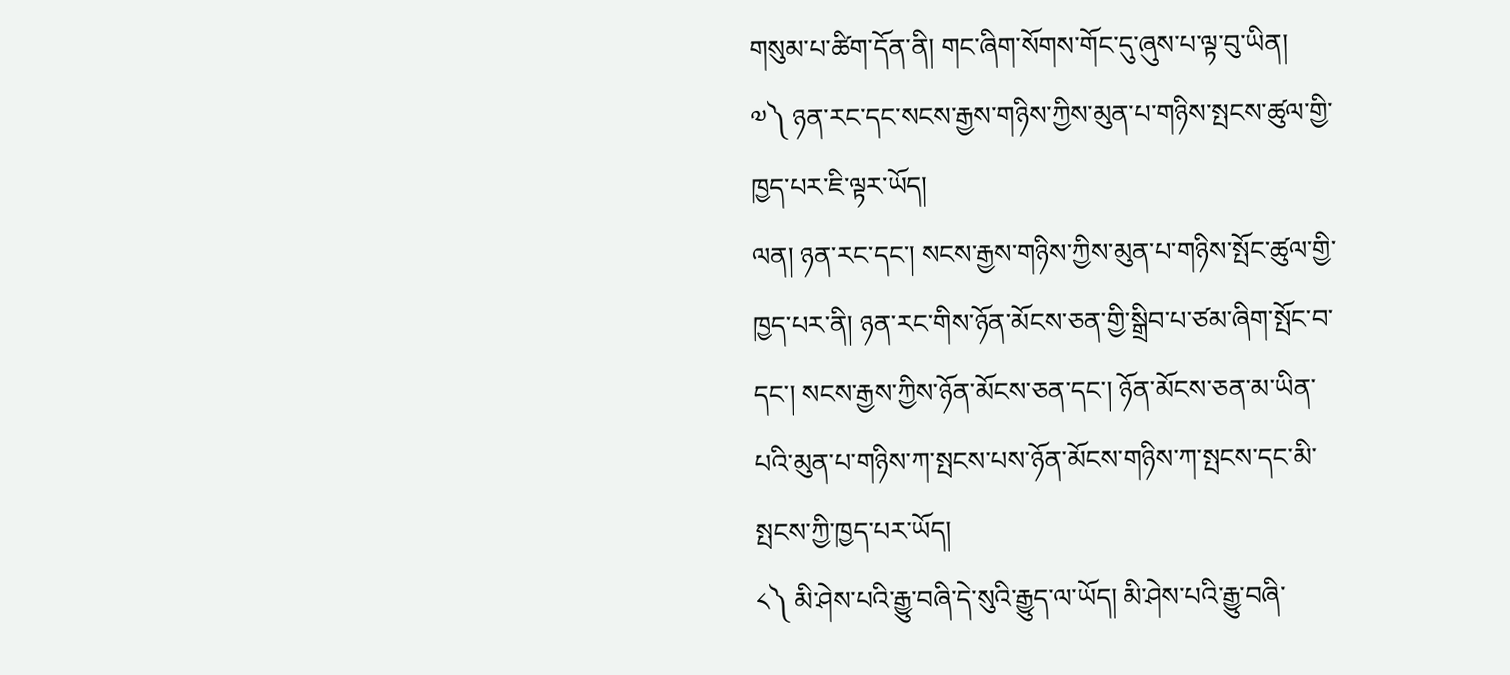གསུམ་པ་ཚིག་དོན་ནི། གང་ཞིག་སོགས་གོང་དུ་ཞུས་པ་ལྟ་བུ་ཡིན།
༧༽ ཉན་རང་དང་སངས་རྒྱས་གཉིས་ཀྱིས་མུན་པ་གཉིས་སྤངས་ཚུལ་གྱི་ཁྱད་པར་ཇི་ལྟར་ཡོད།
ལན། ཉན་རང་དང་། སངས་རྒྱས་གཉིས་ཀྱིས་མུན་པ་གཉིས་སྤོང་ཚུལ་གྱི་ཁྱད་པར་ནི། ཉན་རང་གིས་ཉོན་མོངས་ཅན་གྱི་སྒྲིབ་པ་ཙམ་ཞིག་སྤོང་བ་དང་། སངས་རྒྱས་ཀྱིས་ཉོན་མོངས་ཅན་དང་། ཉོན་མོངས་ཅན་མ་ཡིན་པའི་མུན་པ་གཉིས་ཀ་སྤངས་པས་ཉོན་མོངས་གཉིས་ཀ་སྤངས་དང་མི་སྤངས་ཀྱི་ཁྱད་པར་ཡོད།
༨༽ མི་ཤེས་པའི་རྒྱུ་བཞི་དེ་སུའི་རྒྱུད་ལ་ཡོད། མི་ཤེས་པའི་རྒྱུ་བཞི་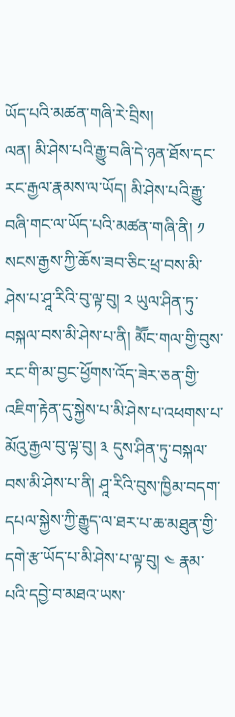ཡོད་པའི་མཚན་གཞི་རེ་བྲིས།
ལན། མི་ཤེས་པའི་རྒྱུ་བཞི་དེ་ཉན་ཐོས་དང་རང་རྒྱལ་རྣམས་ལ་ཡོད། མི་ཤེས་པའི་རྒྱུ་བཞི་གང་ལ་ཡོད་པའི་མཚན་གཞི་ནི། ༡ སངས་རྒྱས་ཀྱི་ཆོས་ཟབ་ཅིང་ཕྲ་བས་མི་ཤེས་པ་ཤཱ་རིའི་བུ་ལྟ་བུ། ༢ ཡུལ་ཤིན་ཏུ་བསྐལ་བས་མི་ཤེས་པ་ནི། མཽང་གལ་གྱི་བུས་རང་གི་མ་བྱང་ཕྱོགས་འོད་ཟེར་ཅན་གྱི་འཇིག་རྟེན་དུ་སྐྱེས་པ་མི་ཤེས་པ་འཕགས་པ་མོའུ་རྒྱལ་བུ་ལྟ་བུ། ༣ དུས་ཤིན་ཏུ་བསྐལ་བས་མི་ཤེས་པ་ནི། ཤཱ་རིའི་བུས་ཁྱིམ་བདག་དཔལ་སྐྱེས་ཀྱི་རྒྱུད་ལ་ཐར་པ་ཆ་མཐུན་གྱི་དགེ་རྩ་ཡོད་པ་མི་ཤེས་པ་ལྟ་བུ། ༤ རྣམ་པའི་དབྱེ་བ་མཐའ་ཡས་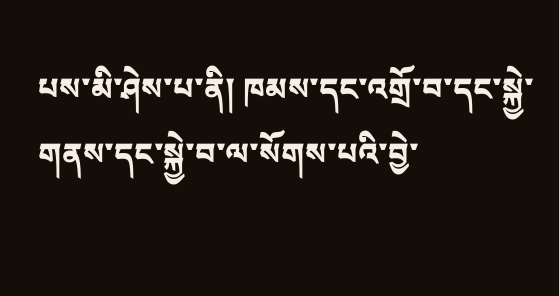པས་མི་ཤེས་པ་ནི། ཁམས་དང་འགྲོ་བ་དང་སྐྱེ་གནས་དང་སྐྱེ་བ་ལ་སོགས་པའི་བྱེ་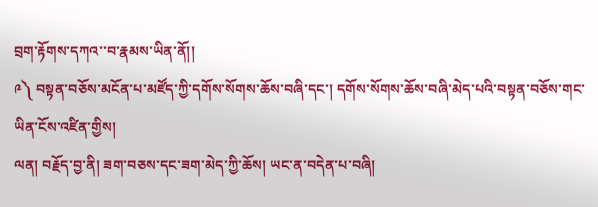བྲག་རྟོགས་དཀའ་་བ་རྣམས་ཡིན་ནོ།།
༩༽ བསྟན་བཅོས་མངོན་པ་མཛོད་ཀྱི་དགོས་སོགས་ཆོས་བཞི་དང་། དགོས་སོགས་ཆོས་བཞི་མེད་པའི་བསྟན་བཅོས་གང་ཡིན་ངོས་འཛིན་གྱིས།
ལན། བརྗོད་བྱ་ནི། ཟག་བཅས་དང་ཟག་མེད་ཀྱི་ཆོས། ཡང་ན་བདེན་པ་བཞི།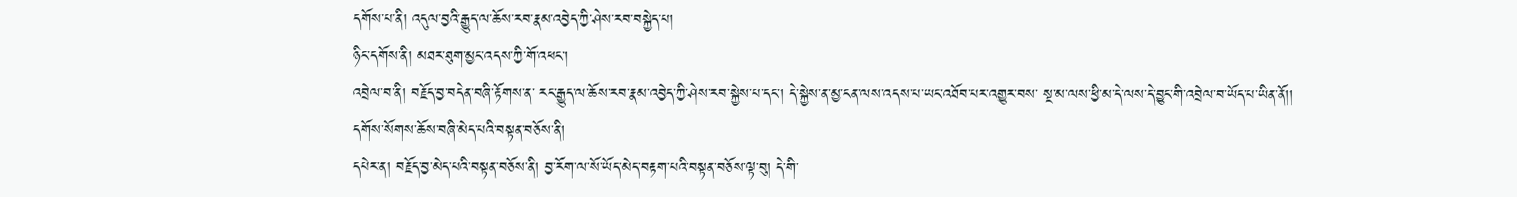དགོས་པ་ནི། འདུལ་བྱའི་རྒྱུད་ལ་ཆོས་རབ་རྣམ་འབྱེད་ཀྱི་ཤེས་རབ་བསྐྱེད་པ།
ཉིང་དགོས་ནི། མཐར་ཐུག་མྱང་འདས་ཀྱི་གོ་འཕང་།
འབྲེལ་བ་ནི། བརྗོད་བྱ་བདེན་བཞི་རྟོགས་ན་ རང་རྒྱུད་ལ་ཆོས་རབ་རྣམ་འབྱེད་ཀྱི་ཤེས་རབ་སྐྱེས་པ་དང་། དེ་སྐྱེས་ན་མྱ་ངན་ལས་འདས་པ་ཡང་འཐོབ་པར་འགྱུར་བས་ སྔ་མ་ལས་ཕྱི་མ་དེ་ལས་དེ་བྱུང་གི་འབྲེལ་བ་ཡོད་པ་ཡིན་ནོ།།
དགོས་སོགས་ཆོས་བཞི་མེད་པའི་བསྟན་བཅོས་ནི།
དཔེར་ན། བརྗོད་བྱ་མེད་པའི་བསྟན་བཅོས་ནི། བྱ་རོག་ལ་སོ་ཡོད་མེད་བརྟག་པའི་བསྟན་བཅོས་ལྟ་བུ། དེ་གི་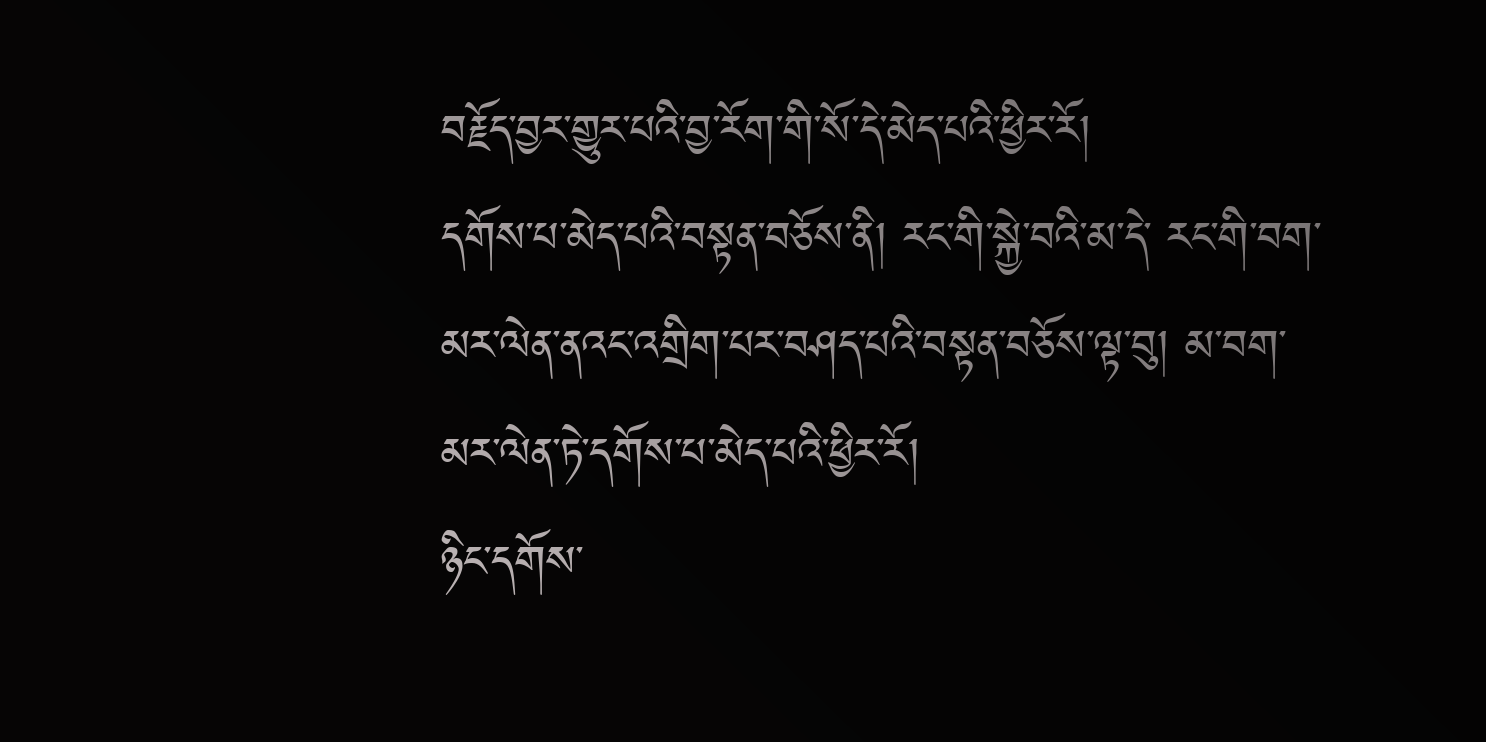བརྗོད་བྱར་གྱུར་པའི་བྱ་རོག་གི་སོ་དེ་མེད་པའི་ཕྱིར་རོ།
དགོས་པ་མེད་པའི་བསྟན་བཅོས་ནི། རང་གི་སྐྱེ་བའི་མ་དེ་ རང་གི་བག་མར་ལེན་ནའང་འགྲིག་པར་བཤད་པའི་བསྟན་བཅོས་ལྟ་བུ། མ་བག་མར་ལེན་ཏེ་དགོས་པ་མེད་པའི་ཕྱིར་རོ།
ཉིང་དགོས་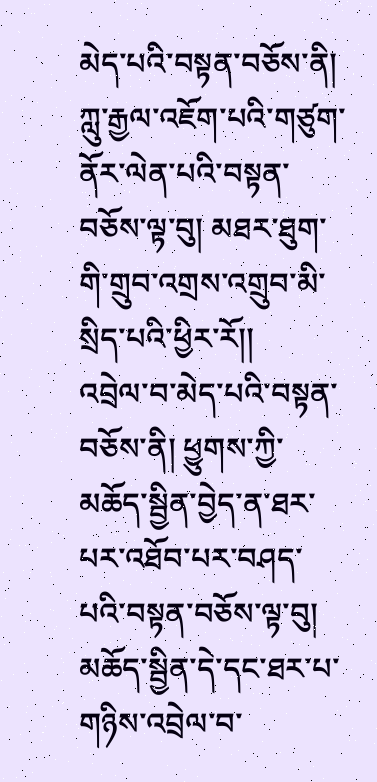མེད་པའི་བསྟན་བཅོས་ནི། ཀླུ་རྒྱལ་འཇོག་པའི་གཙུག་ནོར་ལེན་པའི་བསྟན་བཅོས་ལྟ་བུ། མཐར་ཐུག་གི་གྲུབ་འགྲས་འགྲུབ་མི་སྲིད་པའི་ཕྱིར་རོ།།
འབྲེལ་བ་མེད་པའི་བསྟན་བཅོས་ནི། ཕྱུགས་ཀྱི་མཆོད་སྦྱིན་བྱེད་ན་ཐར་པར་འཐོབ་པར་བཤད་པའི་བསྟན་བཅོས་ལྟ་བུ། མཆོད་སྦྱིན་དེ་དང་ཐར་པ་གཉིས་འབྲེལ་བ་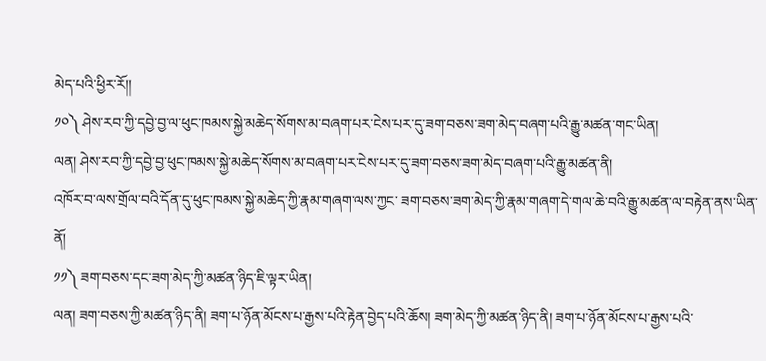མེད་པའི་ཕྱིར་རོ།།
༡༠༽ ཤེས་རབ་ཀྱི་དབྱེ་བྱ་ལ་ཕུང་ཁམས་སྐྱེ་མཆེད་སོགས་མ་བཞག་པར་ངེས་པར་དུ་ཟག་བཅས་ཟག་མེད་བཞག་པའི་རྒྱུ་མཚན་གང་ཡིན།
ལན། ཤེས་རབ་ཀྱི་དབྱེ་བྱ་ཕུང་ཁམས་སྐྱེ་མཆེད་སོགས་མ་བཞག་པར་ངེས་པར་དུ་ཟག་བཅས་ཟག་མེད་བཞག་པའི་རྒྱུ་མཚན་ནི།
འཁོར་བ་ལས་གྲོལ་བའི་དོན་དུ་ཕུང་ཁམས་སྐྱེ་མཆེད་ཀྱི་རྣམ་གཞག་ལས་ཀྱང་ ཟག་བཅས་ཟག་མེད་ཀྱི་རྣམ་གཞག་དེ་གལ་ཆེ་བའི་རྒྱུ་མཚན་ལ་བརྟེན་ནས་ཡིན་ནོ།
༡༡༽ ཟག་བཅས་དང་ཟག་མེད་ཀྱི་མཚན་ཉིད་ཇི་ལྟར་ཡིན།
ལན། ཟག་བཅས་ཀྱི་མཚན་ཉིད་ནི། ཟག་པ་ཉོན་མོངས་པ་རྒྱས་པའི་རྟེན་བྱེད་པའི་ཆོས། ཟག་མེད་ཀྱི་མཚན་ཉིད་ནི། ཟག་པ་ཉོན་མོངས་པ་རྒྱས་པའི་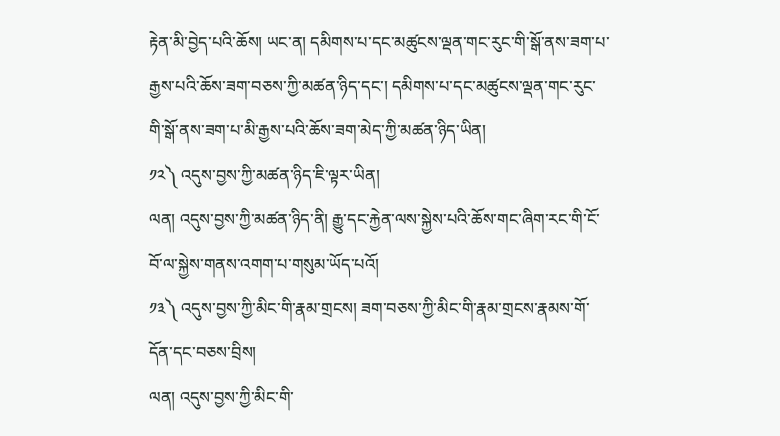རྟེན་མི་བྱེད་པའི་ཆོས། ཡང་ན། དམིགས་པ་དང་མཚུངས་ལྡན་གང་རུང་གི་སྒོ་ནས་ཟག་པ་རྒྱས་པའི་ཆོས་ཟག་བཅས་ཀྱི་མཚན་ཉིད་དང་། དམིགས་པ་དང་མཚུངས་ལྡན་གང་རུང་གི་སྒོ་ནས་ཟག་པ་མི་རྒྱས་པའི་ཆོས་ཟག་མེད་ཀྱི་མཚན་ཉིད་ཡིན།
༡༢༽ འདུས་བྱས་ཀྱི་མཚན་ཉིད་ཇི་ལྟར་ཡིན།
ལན། འདུས་བྱས་ཀྱི་མཚན་ཉིད་ནི། རྒྱུ་དང་རྐྱེན་ལས་སྐྱེས་པའི་ཆོས་གང་ཞིག་རང་གི་ངོ་བོ་ལ་སྐྱེས་གནས་འགག་པ་གསུམ་ཡོད་པའོ།
༡༣༽ འདུས་བྱས་ཀྱི་མིང་གི་རྣམ་གྲངས། ཟག་བཅས་ཀྱི་མིང་གི་རྣམ་གྲངས་རྣམས་གོ་དོན་དང་བཅས་བྲིས།
ལན། འདུས་བྱས་ཀྱི་མིང་གི་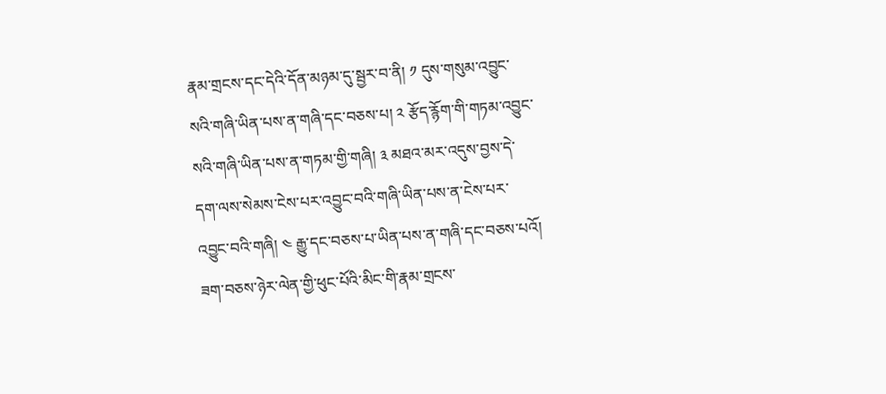རྣམ་གྲངས་དང་དེའི་དོན་མཉམ་དུ་སྦྱར་བ་ནི། ༡ དུས་གསུམ་འབྱུང་སའི་གཞི་ཡིན་པས་ན་གཞི་དང་བཅས་པ། ༢ རྩོད་རྙོག་གི་གཏམ་འབྱུང་སའི་གཞི་ཡིན་པས་ན་གཏམ་གྱི་གཞི། ༣ མཐའ་མར་འདུས་བྱས་དེ་དག་ལས་སེམས་ངེས་པར་འབྱུང་བའི་གཞི་ཡིན་པས་ན་ངེས་པར་འབྱུང་བའི་གཞི། ༤ རྒྱུ་དང་བཅས་པ་ཡིན་པས་ན་གཞི་དང་བཅས་པའོ།
ཟག་བཅས་ཉེར་ལེན་གྱི་ཕུང་པོའི་མིང་གི་རྣམ་གྲངས་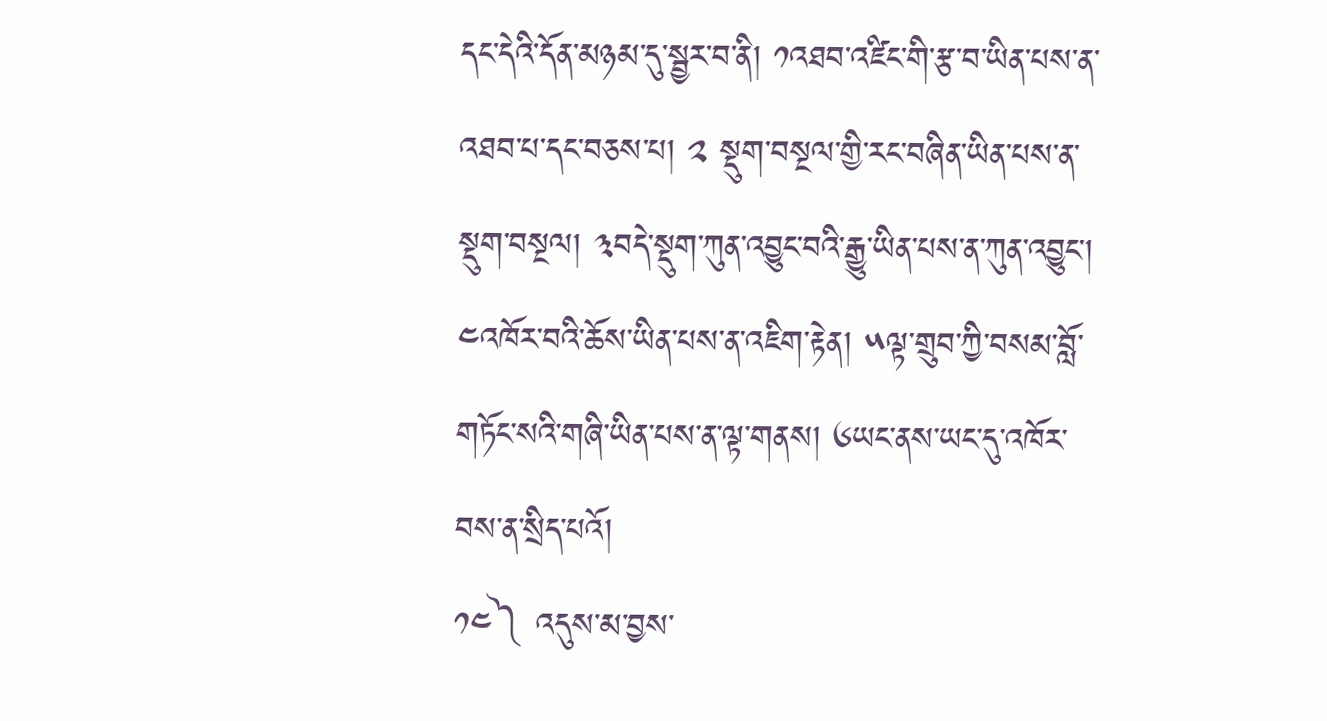དང་དེའི་དོན་མཉམ་དུ་སྦྱར་བ་ནི། ༡འཐབ་འཛིང་གི་རྩ་བ་ཡིན་པས་ན་འཐབ་པ་དང་བཅས་པ། ༢ སྡུག་བསྔལ་གྱི་རང་བཞིན་ཡིན་པས་ན་སྡུག་བསྔལ། ༣བདེ་སྡུག་ཀུན་འབྱུང་བའི་རྒྱུ་ཡིན་པས་ན་ཀུན་འབྱུང་། ༤འཁོར་བའི་ཆོས་ཡིན་པས་ན་འཇིག་རྟེན། ༥ལྟ་གྲུབ་ཀྱི་བསམ་བློ་གཏོང་སའི་གཞི་ཡིན་པས་ན་ལྟ་གནས། ༦ཡང་ནས་ཡང་དུ་འཁོར་བས་ན་སྲིད་པའོ།
༡༤༽ འདུས་མ་བྱས་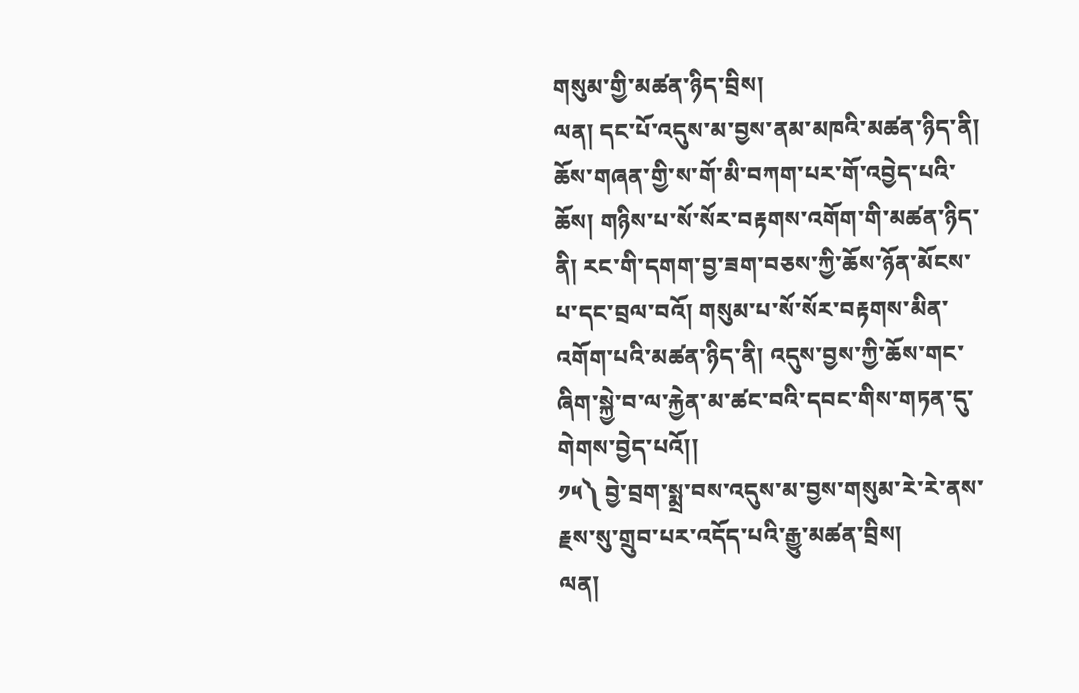གསུམ་གྱི་མཚན་ཉིད་བྲིས།
ལན། དང་པོ་འདུས་མ་བྱས་ནམ་མཁའི་མཚན་ཉིད་ནི། ཆོས་གཞན་གྱི་ས་གོ་མི་བཀག་པར་གོ་འབྱེད་པའི་ཆོས། གཉིས་པ་སོ་སོར་བརྟགས་འགོག་གི་མཚན་ཉིད་ནི། རང་གི་དགག་བྱ་ཟག་བཅས་ཀྱི་ཆོས་ཉོན་མོངས་པ་དང་བྲལ་བའོ། གསུམ་པ་སོ་སོར་བརྟགས་མིན་འགོག་པའི་མཚན་ཉིད་ནི། འདུས་བྱས་ཀྱི་ཆོས་གང་ཞིག་སྐྱེ་བ་ལ་རྐྱེན་མ་ཚང་བའི་དབང་གིས་གཏན་དུ་གེགས་བྱེད་པའོ།།
༡༥༽ བྱེ་བྲག་སྨྲ་བས་འདུས་མ་བྱས་གསུམ་རེ་རེ་ནས་རྗས་སུ་གྲུབ་པར་འདོད་པའི་རྒྱུ་མཚན་བྲིས།
ལན།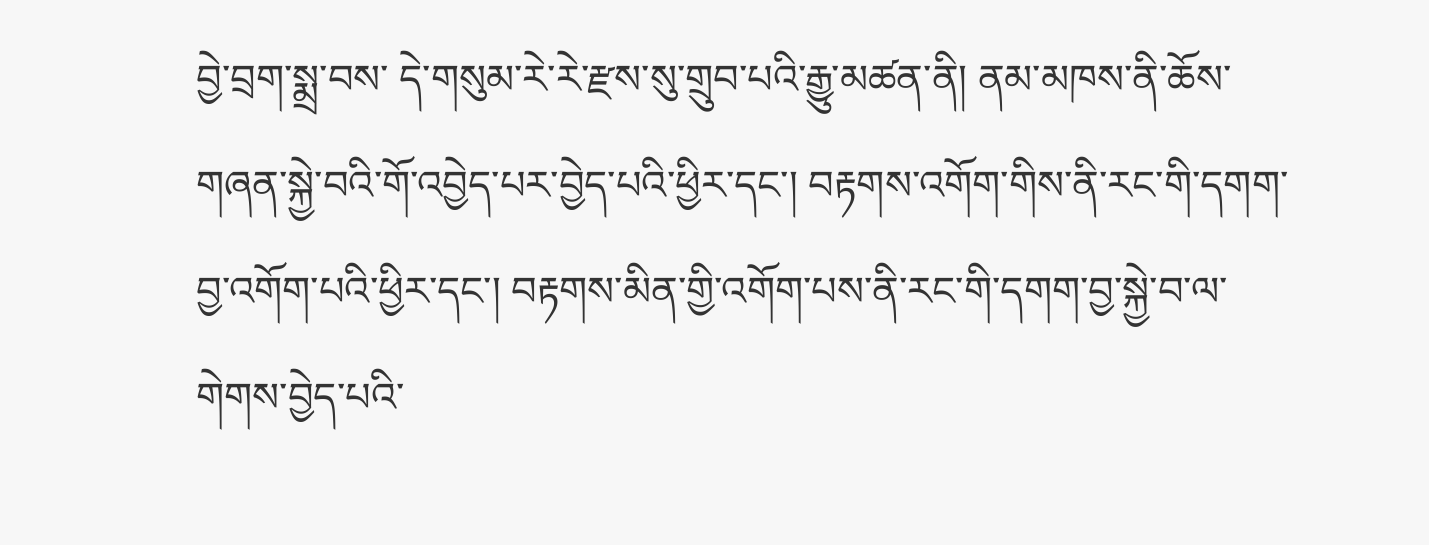བྱེ་བྲག་སྨྲ་བས་ དེ་གསུམ་རེ་རེ་རྫས་སུ་གྲུབ་པའི་རྒྱུ་མཚན་ནི། ནམ་མཁས་ནི་ཆོས་གཞན་སྐྱེ་བའི་གོ་འབྱེད་པར་བྱེད་པའི་ཕྱིར་དང་། བརྟགས་འགོག་གིས་ནི་རང་གི་དགག་བྱ་འགོག་པའི་ཕྱིར་དང་། བརྟགས་མིན་གྱི་འགོག་པས་ནི་རང་གི་དགག་བྱ་སྐྱེ་བ་ལ་གེགས་བྱེད་པའི་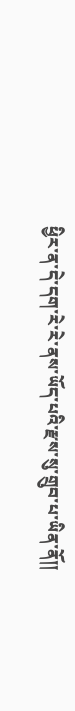ཕྱིར་ན་དེ་དག་རེ་རེ་ནས་ཡོད་པའི་རྫས་སུ་གྲུབ་པ་ཡིན་ནོ།།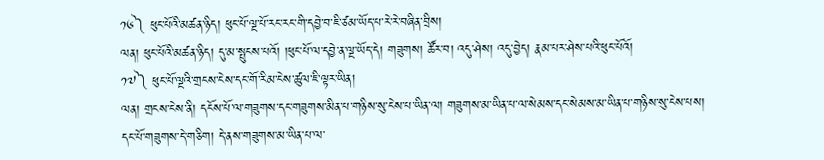༡༦༽ ཕུང་པོའི་མཚན་ཉིད། ཕུང་པོ་ལྔ་པོ་རང་རང་གི་དབྱེ་བ་ཇི་ཙམ་ཡོད་པ་རེ་རེ་བཞིན་བྲིས།
ལན། ཕུང་པོའི་མཚན་ཉིད། དུ་མ་སྤུངས་པའོ། །ཕུང་པོ་ལ་དབྱེ་ན་ལྔ་ཡོད་དེ། གཟུགས། ཚོར་བ། འདུ་ཤེས། འདུ་བྱེད། རྣམ་པར་ཤེས་པའི་ཕུང་པོའོ།
༡༧༽ ཕུང་པོ་ལྔའི་གྲངས་ངེས་དང་གོ་རིམ་ངེས་ཚུལ་ཇི་ལྟར་ཡིན།
ལན། གྲངས་ངེས་ནི། དངོས་པོ་ལ་གཟུགས་དང་གཟུགས་མིན་པ་གཉིས་སུ་ངེས་པ་ཡིན་ལ། གཟུགས་མ་ཡིན་པ་ལ་སེམས་དང་སེམས་མ་ཡིན་པ་གཉིས་སུ་ངེས་པས། དང་པོ་གཟུགས་དེ་གཅིག། དེ་ནས་གཟུགས་མ་ཡིན་པ་ལ་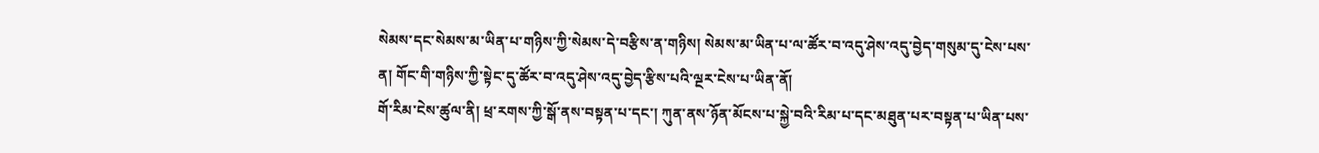སེམས་དང་སེམས་མ་ཡིན་པ་གཉིས་ཀྱི་སེམས་དེ་བརྩིས་ན་གཉིས། སེམས་མ་ཡིན་པ་ལ་ཚོར་བ་འདུ་ཤེས་འདུ་བྱེད་གསུམ་དུ་ངེས་པས་ན། གོང་གི་གཉིས་ཀྱི་སྟེང་དུ་ཚོར་བ་འདུ་ཤེས་འདུ་བྱེད་རྩིས་པའི་ལྔར་ངེས་པ་ཡིན་ནོ།
གོ་རིམ་ངེས་ཚུལ་ནི། ཕྲ་རགས་ཀྱི་སྒོ་ནས་བསྟན་པ་དང་། ཀུན་ནས་ཉོན་མོངས་པ་སྐྱེ་བའི་རིམ་པ་དང་མཐུན་པར་བསྟན་པ་ཡིན་པས་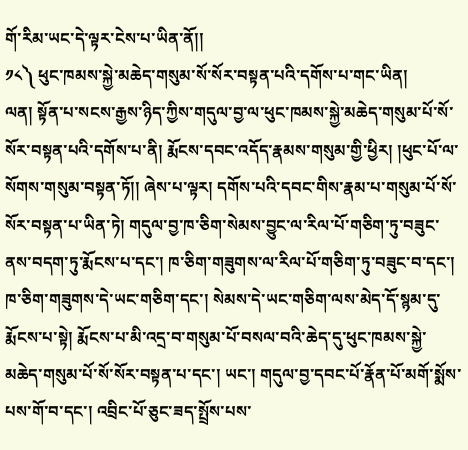གོ་རིམ་ཡང་དེ་ལྟར་ངེས་པ་ཡིན་ནོ།།
༡༨༽ ཕུང་ཁམས་སྐྱེ་མཆེད་གསུམ་སོ་སོར་བསྟན་པའི་དགོས་པ་གང་ཡིན།
ལན། སྟོན་པ་སངས་རྒྱས་ཉིད་ཀྱིས་གདུལ་བྱ་ལ་ཕུང་ཁམས་སྐྱེ་མཆེད་གསུམ་པོ་སོ་སོར་བསྟན་པའི་དགོས་པ་ནི། རྨོངས་དབང་འདོད་རྣམས་གསུམ་གྱི་ཕྱིར། །ཕུང་པོ་ལ་སོགས་གསུམ་བསྟན་ཏོ།། ཞེས་པ་ལྟར། དགོས་པའི་དབང་གིས་རྣམ་པ་གསུམ་པོ་སོ་སོར་བསྟན་པ་ཡིན་ཏེ། གདུལ་བྱ་ཁ་ཅིག་སེམས་བྱུང་ལ་རིལ་པོ་གཅིག་ཏུ་བཟུང་ནས་བདག་ཏུ་རྨོངས་པ་དང་། ཁ་ཅིག་གཟུགས་ལ་རིལ་པོ་གཅིག་ཏུ་བཟུང་བ་དང་། ཁ་ཅིག་གཟུགས་དེ་ཡང་གཅིག་དང་། སེམས་དེ་ཡང་གཅིག་ལས་མེད་དོ་སྙམ་དུ་རྨོངས་པ་སྟེ། རྨོངས་པ་མི་འདྲ་བ་གསུམ་པོ་བསལ་བའི་ཆེད་དུ་ཕུང་ཁམས་སྐྱེ་མཆེད་གསུམ་པོ་སོ་སོར་བསྟན་པ་དང་། ཡང་། གདུལ་བྱ་དབང་པོ་རྣོན་པོ་མགོ་སྨོས་པས་གོ་བ་དང་། འབྲིང་པོ་ཅུང་ཟད་སྤྲོས་པས་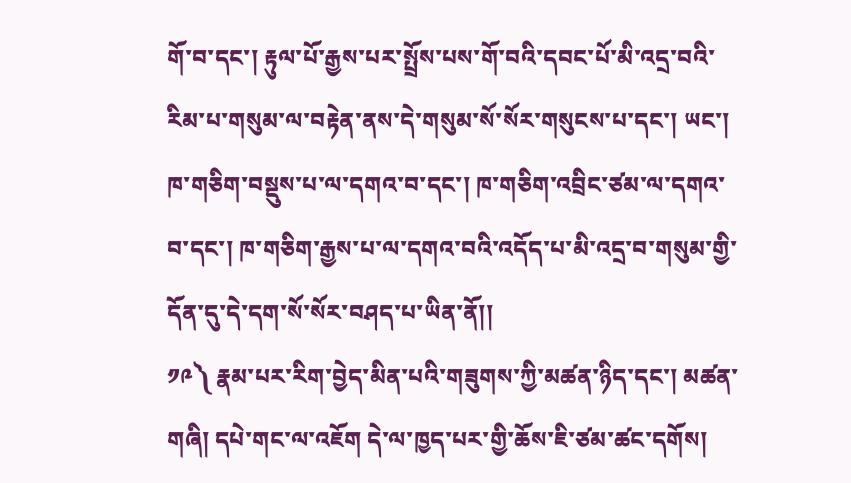གོ་བ་དང་། རྟུལ་པོ་རྒྱས་པར་སྤྲོས་པས་གོ་བའི་དབང་པོ་མི་འདྲ་བའི་རིམ་པ་གསུམ་ལ་བརྟེན་ནས་དེ་གསུམ་སོ་སོར་གསུངས་པ་དང་། ཡང་། ཁ་གཅིག་བསྡུས་པ་ལ་དགའ་བ་དང་། ཁ་གཅིག་འབྲིང་ཙམ་ལ་དགའ་བ་དང་། ཁ་གཅིག་རྒྱས་པ་ལ་དགའ་བའི་འདོད་པ་མི་འདྲ་བ་གསུམ་གྱི་དོན་དུ་དེ་དག་སོ་སོར་བཤད་པ་ཡིན་ནོ།།
༡༩༽ རྣམ་པར་རིག་བྱེད་མིན་པའི་གཟུགས་ཀྱི་མཚན་ཉིད་དང་། མཚན་གཞི། དཔེ་གང་ལ་འཇོག དེ་ལ་ཁྱད་པར་གྱི་ཆོས་ཇི་ཙམ་ཚང་དགོས།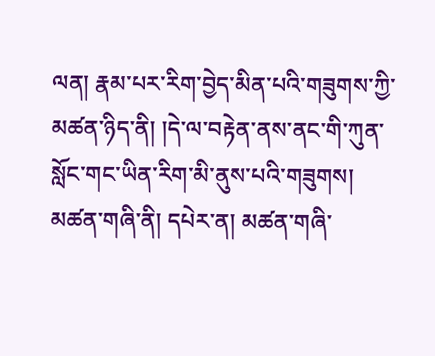ལན། རྣམ་པར་རིག་བྱེད་མིན་པའི་གཟུགས་ཀྱི་མཚན་ཉིད་ནི། །དེ་ལ་བརྟེན་ནས་ནང་གི་ཀུན་སློང་གང་ཡིན་རིག་མི་ནུས་པའི་གཟུགས།
མཚན་གཞི་ནི། དཔེར་ན། མཚན་གཞི་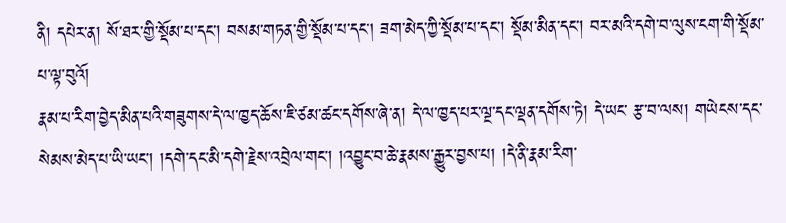ནི། དཔེར་ན། སོ་ཐར་གྱི་སྡོམ་པ་དང་། བསམ་གཏན་གྱི་སྡོམ་པ་དང། ཟག་མེད་ཀྱི་སྡོམ་པ་དང་། སྡོམ་མིན་དང་། བར་མའི་དགེ་བ་ལུས་ངག་གི་སྡོམ་པ་ལྟ་བུའོ།
རྣམ་པ་རིག་བྱེད་མིན་པའི་གཟུགས་དེ་ལ་ཁྱད་ཆོས་ཇི་ཙམ་ཚང་དགོས་ཞེ་ན། དེ་ལ་ཁྱད་པར་ལྔ་དང་ལྡན་དགོས་ཏེ། དེ་ཡང་ རྩ་བ་ལས། གཡེངས་དང་སེམས་མེད་པ་ཡི་ཡང་། །དགེ་དང་མི་དགེ་རྗེས་འབྲེལ་གང་། །འབྱུང་བ་ཆེ་རྣམས་རྒྱུར་བྱས་པ། །དེ་ནི་རྣམ་རིག་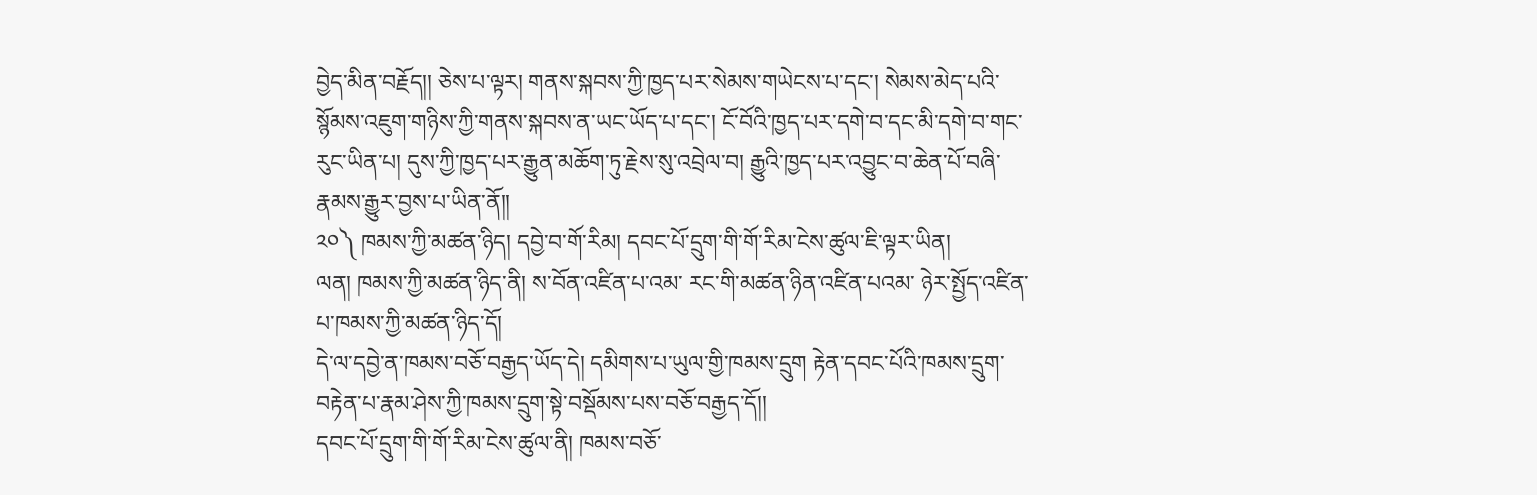བྱེད་མིན་བརྗོད།། ཅེས་པ་ལྟར། གནས་སྐབས་ཀྱི་ཁྱད་པར་སེམས་གཡེངས་པ་དང་། སེམས་མེད་པའི་སྙོམས་འཇུག་གཉིས་ཀྱི་གནས་སྐབས་ན་ཡང་ཡོད་པ་དང་། ངོ་བོའི་ཁྱད་པར་དགེ་བ་དང་མི་དགེ་བ་གང་རུང་ཡིན་པ། དུས་ཀྱི་ཁྱད་པར་རྒྱུན་མཆོག་ཏུ་རྗེས་སུ་འབྲེལ་བ། རྒྱུའི་ཁྱད་པར་འབྱུང་བ་ཆེན་པོ་བཞི་རྣམས་རྒྱུར་བྱས་པ་ཡིན་ནོ།།
༢༠༽ ཁམས་ཀྱི་མཚན་ཉིད། དབྱེ་བ་གོ་རིམ། དབང་པོ་དྲུག་གི་གོ་རིམ་ངེས་ཚུལ་ཇི་ལྟར་ཡིན།
ལན། ཁམས་ཀྱི་མཚན་ཉིད་ནི། ས་བོན་འཛིན་པ་འམ་ རང་གི་མཚན་ཉིན་འཛིན་པའམ་ ཉེར་སྤྱོད་འཛིན་པ་ཁམས་ཀྱི་མཚན་ཉིད་དོ།
དེ་ལ་དབྱེ་ན་ཁམས་བཅོ་བརྒྱད་ཡོད་དེ། དམིགས་པ་ཡུལ་གྱི་ཁམས་དྲུག རྟེན་དབང་པོའི་ཁམས་དྲུག་ བརྟེན་པ་རྣམ་ཤེས་ཀྱི་ཁམས་དྲུག་སྟེ་བསྡོམས་པས་བཅོ་བརྒྱད་དོ།།
དབང་པོ་དྲུག་གི་གོ་རིམ་ངེས་ཚུལ་ནི། ཁམས་བཅོ་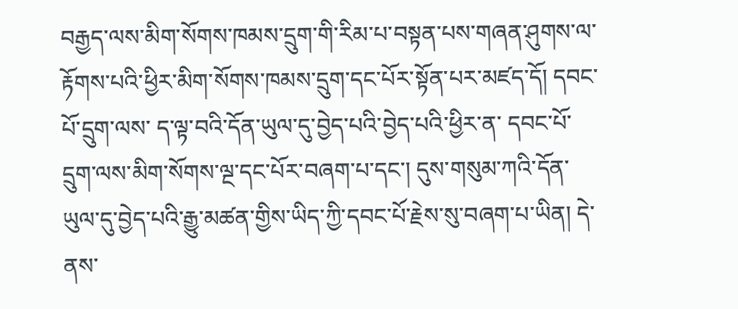བརྒྱད་ལས་མིག་སོགས་ཁམས་དྲུག་གི་རིམ་པ་བསྟན་པས་གཞན་ཤུགས་ལ་རྟོགས་པའི་ཕྱིར་མིག་སོགས་ཁམས་དྲུག་དང་པོར་སྟོན་པར་མཛད་དོ། དབང་པོ་དྲུག་ལས་ ད་ལྟ་བའི་དོན་ཡུལ་དུ་བྱེད་པའི་བྱེད་པའི་ཕྱིར་ན་ དབང་པོ་དྲུག་ལས་མིག་སོགས་ལྔ་དང་པོར་བཞག་པ་དང་། དུས་གསུམ་ཀའི་དོན་ཡུལ་དུ་བྱེད་པའི་རྒྱུ་མཚན་གྱིས་ཡིད་ཀྱི་དབང་པོ་རྗེས་སུ་བཞག་པ་ཡིན། དེ་ནས་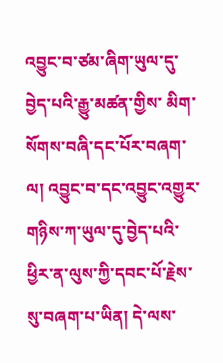འབྱུང་བ་ཙམ་ཞིག་ཡུལ་དུ་བྱེད་པའི་རྒྱུ་མཚན་གྱིས་ མིག་སོགས་བཞི་དང་པོར་བཞག་ལ། འབྱུང་བ་དང་འབྱུང་འགྱུར་གཉིས་ཀ་ཡུལ་དུ་བྱེད་པའི་ཕྱིར་ན་ལུས་ཀྱི་དབང་པོ་རྗེས་སུ་བཞག་པ་ཡིན། དེ་ལས་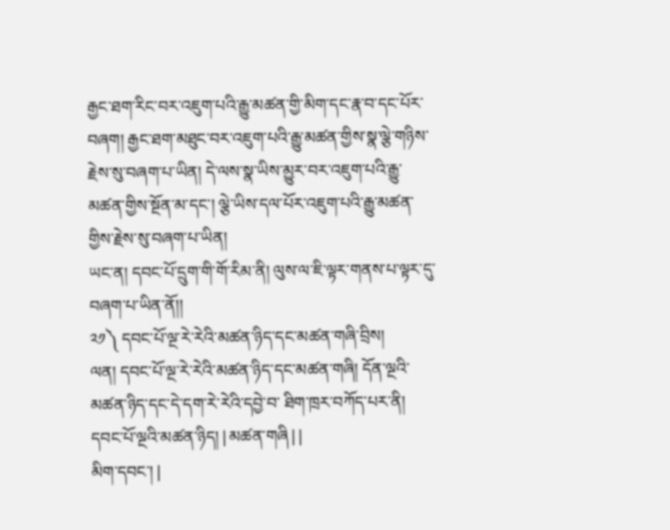རྒྱང་ཐག་རིང་བར་འཇུག་པའི་རྒྱུ་མཚན་གྱི་མིག་དང་རྣ་བ་དང་པོར་བཞག། རྒྱང་ཐག་མཐུང་བར་འཇུག་པའི་རྒྱུ་མཚན་གྱིས་སྣ་ལྕེ་གཉིས་རྗེས་སུ་བཞག་པ་ཡིན། དེ་ལས་སྣ་ཡིས་མྱུར་བར་འཇུག་པའི་རྒྱུ་མཚན་གྱིས་སྔོན་མ་དང་། ལྕེ་ཡིས་དལ་པོར་འཇུག་པའི་རྒྱུ་མཚན་གྱིས་རྗེས་སུ་བཞག་པ་ཡིན།
ཡང་ན། དབང་པོ་དྲུག་གི་གོ་རིམ་ནི། ལུས་ལ་ཇི་ལྟར་གནས་པ་ལྟར་དུ་བཞག་པ་ཡིན་ནོ།།
༢༡༽ དབང་པོ་ལྔ་རེ་རེའི་མཚན་ཉིད་དང་མཚན་གཞི་བྲིས།
ལན། དབང་པོ་ལྔ་རེ་རེའི་མཚན་ཉིད་དང་མཚན་གཞི། དོན་ལྔའི་མཚན་ཉིད་དང་དེ་དག་རེ་རེའི་དབྱེ་བ་ ཐིག་ཁྲར་བཀོད་པར་ནི།
དབང་པོ་ལྔའི་མཚན་ཉིད། | མཚན་གཞི | |
མིག་དབང་། |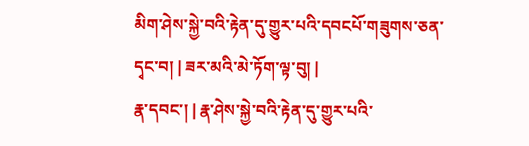མིག་ཤེས་སྐྱེ་བའི་རྟེན་དུ་གྱུར་པའི་དབངཔོ་གཟུགས་ཅན་དྭང་བ། | ཟར་མའི་མེ་ཏོག་ལྟ་བུ། |
རྣ་དབང་། | རྣ་ཤེས་སྐྱེ་བའི་རྟེན་དུ་གྱུར་པའི་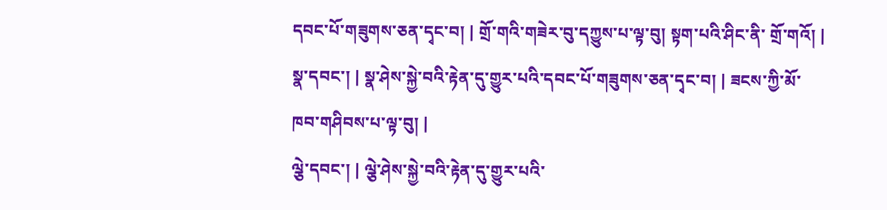དབང་པོ་གཟུགས་ཅན་དྭང་བ། | གྲོ་གའི་གཟེར་བུ་དཀྱུས་པ་ལྟ་བུ། སྟག་པའི་ཤིང་ནི་ གྲོ་གའོ། |
སྣ་དབང་། | སྣ་ཤེས་སྐྱེ་བའི་རྟེན་དུ་གྱུར་པའི་དབང་པོ་གཟུགས་ཅན་དྭང་བ། | ཟངས་ཀྱི་མོ་ཁབ་གཤིབས་པ་ལྟ་བུ། |
ལྕེ་དབང་། | ལྕེ་ཤེས་སྐྱེ་བའི་རྟེན་དུ་གྱུར་པའི་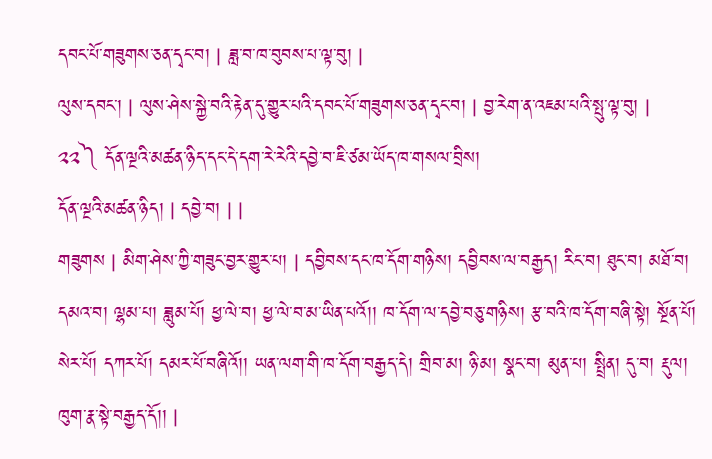དབང་པོ་གཟུགས་ཅན་དྭང་བ། | ཟླ་བ་ཁ་བུབས་པ་ལྟ་བུ། |
ལུས་དབང་། | ལུས་ཤེས་སྐྱེ་བའི་རྟེན་དུ་གྱུར་པའི་དབང་པོ་གཟུགས་ཅན་དྭང་བ། | བྱ་རེག་ན་འཇམ་པའི་སྤུ་ལྟ་བུ། |
༢༢༽ དོན་ལྔའི་མཚན་ཉིད་དང་དེ་དག་རེ་རེའི་དབྱེ་བ་ཇི་ཙམ་ཡོད་ཁ་གསལ་བྲིས།
དོན་ལྔའི་མཚན་ཉིད། | དབྱེ་བ། | |
གཟུགས | མིག་ཤེས་ཀྱི་གཟུང་བྱར་གྱུར་པ། | དབྱིབས་དང་ཁ་དོག་གཉིས། དབྱིབས་ལ་བརྒྱད། རིང་བ། ཐུང་བ། མཐོ་བ། དམའ་བ། ལྷམ་པ། ཟླུམ་པོ། ཕྱ་ལེ་བ། ཕྱ་ལེ་བ་མ་ཡིན་པའོ།། ཁ་དོག་ལ་དབྱེ་བཅུ་གཉིས། རྩ་བའི་ཁ་དོག་བཞི་སྟེ། སྔོན་པོ། སེར་པོ། དཀར་པོ། དམར་པོ་བཞིའོ།། ཡན་ལག་གི་ཁ་དོག་བརྒྱད་དེ། གྲིབ་མ། ཉི་མ། སྣང་བ། མུན་པ། སྤྲིན། དུ་བ། རྡུལ། ཁུག་རྣ་སྟེ་བརྒྱད་དོ།། |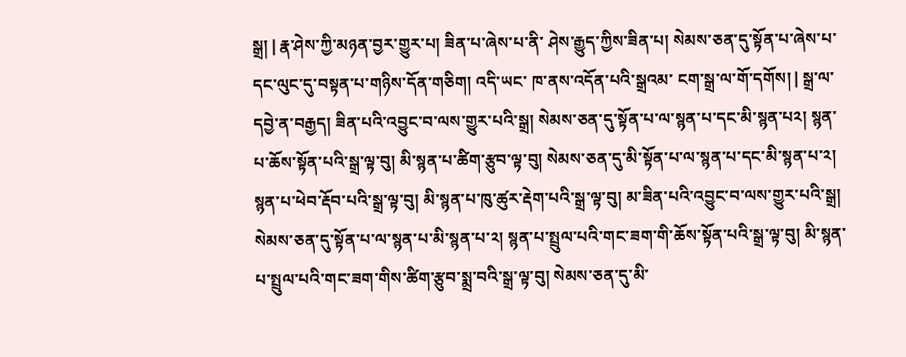སྒྲ། | རྣ་ཤེས་ཀྱི་མཉན་བྱར་གྱུར་པ། ཟིན་པ་ཞེས་པ་ནི་ ཤེས་རྒྱུད་ཀྱིས་ཟིན་པ། སེམས་ཅན་དུ་སྟོན་པ་ཞེས་པ་དང་ལུང་དུ་བསྟན་པ་གཉིས་དོན་གཅིག། འདི་ཡང་ ཁ་ནས་འདོན་པའི་སྒྲའམ་ ངག་སྒྲ་ལ་གོ་དགོས། | སྒྲ་ལ་དབྱེ་ན་བརྒྱད། ཟིན་པའི་འབྱུང་བ་ལས་གྱུར་པའི་སྒྲ། སེམས་ཅན་དུ་སྟོན་པ་ལ་སྙན་པ་དང་མི་སྙན་པ༢། སྙན་པ་ཆོས་སྟོན་པའི་སྒྲ་ལྟ་བུ། མི་སྙན་པ་ཚིག་རྩུབ་ལྟ་བུ། སེམས་ཅན་དུ་མི་སྟོན་པ་ལ་སྙན་པ་དང་མི་སྙན་པ་༢། སྙན་པ་ཕེབ་རྡོབ་པའི་སྒྲ་ལྟ་བུ། མི་སྙན་པ་ཁུ་ཚུར་རྡེག་པའི་སྒྲ་ལྟ་བུ། མ་ཟིན་པའི་འབྱུང་བ་ལས་གྱུར་པའི་སྒྲ། སེམས་ཅན་དུ་སྟོན་པ་ལ་སྙན་པ་མི་སྙན་པ་༢། སྙན་པ་སྤྲུལ་པའི་གང་ཟག་གི་ཆོས་སྟོན་པའི་སྒྲ་ལྟ་བུ། མི་སྙན་པ་སྤྲུལ་པའི་གང་ཟག་གིས་ཚིག་རྩུབ་སྨྲ་བའི་སྒྲ་ལྟ་བུ། སེམས་ཅན་དུ་མི་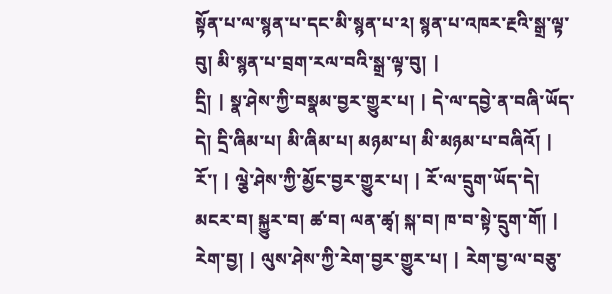སྟོན་པ་ལ་སྙན་པ་དང་མི་སྙན་པ་༢། སྙན་པ་འཁར་རྔའི་སྒྲ་ལྟ་བུ། མི་སྙན་པ་བྲག་རལ་བའི་སྒྲ་ལྟ་བུ། |
དྲི། | སྣ་ཤེས་ཀྱི་བསྣམ་བྱར་གྱུར་པ། | དེ་ལ་དབྱེ་ན་བཞི་ཡོད་དེ། དྲི་ཞིམ་པ། མི་ཞིམ་པ། མཉམ་པ། མི་མཉམ་པ་བཞིའོ། |
རོ་། | ལྕེ་ཤེས་ཀྱི་མྱོང་བྱར་གྱུར་པ། | རོ་ལ་དྲུག་ཡོད་དེ། མངར་བ། སྐྱུར་བ། ཚ་བ། ལན་ཚྭ། སྐ་བ། ཁ་བ་སྟེ་དྲུག་གོ། |
རེག་བྱ། | ལུས་ཤེས་ཀྱི་རེག་བྱར་གྱུར་པ། | རེག་བྱ་ལ་བཅུ་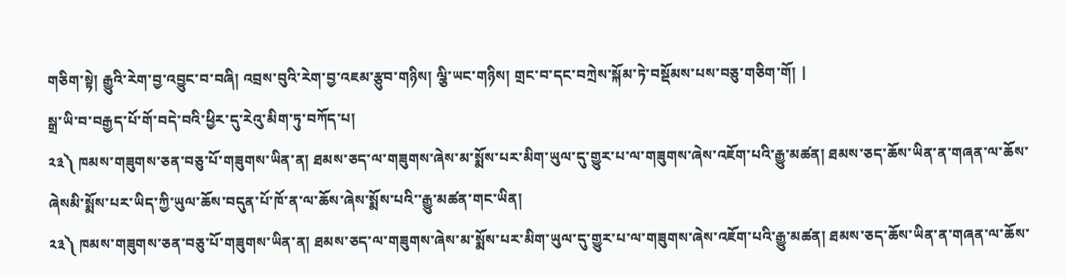གཅིག་སྟེ། རྒྱུའི་རེག་བྱ་འབྱུང་བ་བཞི། འབྲས་བུའི་རེག་བྱ་འཇམ་རྩུབ་གཉིས། ལྕི་ཡང་གཉིས། གྲང་བ་དང་བཀྲེས་སྐོམ་ཏེ་བསྡོམས་པས་བཅུ་གཅིག་གོ། |
སྒྲ་ཡི་བ་བརྒྱད་པོ་གོ་བདེ་བའི་ཕྱིར་དུ་རེའུ་མིག་ཏུ་བཀོད་པ།
༢༣༽ ཁམས་གཟུགས་ཅན་བཅུ་པོ་གཟུགས་ཡིན་ན། ཐམས་ཅད་ལ་གཟུགས་ཞེས་མ་སྨོས་པར་མིག་ཡུལ་དུ་གྱུར་པ་ལ་གཟུགས་ཞེས་འཇོག་པའི་རྒྱུ་མཚན། ཐམས་ཅད་ཆོས་ཡིན་ན་གཞན་ལ་ཆོས་ཞེསམི་སྨོས་པར་ཡིད་ཀྱི་ཡུལ་ཆོས་བདུན་པོ་ཁོ་ན་ལ་ཆོས་ཞེས་སྨོས་པའི་་རྒྱུ་མཚན་གང་ཡིན།
༢༣༽ ཁམས་གཟུགས་ཅན་བཅུ་པོ་གཟུགས་ཡིན་ན། ཐམས་ཅད་ལ་གཟུགས་ཞེས་མ་སྨོས་པར་མིག་ཡུལ་དུ་གྱུར་པ་ལ་གཟུགས་ཞེས་འཇོག་པའི་རྒྱུ་མཚན། ཐམས་ཅད་ཆོས་ཡིན་ན་གཞན་ལ་ཆོས་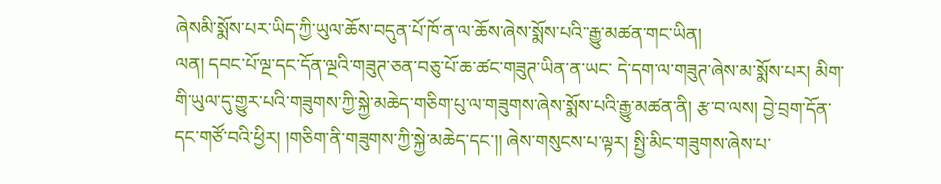ཞེསམི་སྨོས་པར་ཡིད་ཀྱི་ཡུལ་ཆོས་བདུན་པོ་ཁོ་ན་ལ་ཆོས་ཞེས་སྨོས་པའི་་རྒྱུ་མཚན་གང་ཡིན།
ལན། དབང་པོ་ལྔ་དང་དོན་ལྔའི་གཟུཊ་ཅན་བཅུ་པོ་ཆ་ཚང་གཟུཊ་ཡིན་ན་ཡང་ དེ་དག་ལ་གཟུཊ་ཞེས་མ་སྨོས་པར། མིག་གི་ཡུལ་དུ་གྱུར་པའི་གཟུགས་ཀྱི་སྐྱེ་མཆེད་གཅིག་པུ་ལ་གཟུགས་ཞེས་སྨོས་པའི་རྒྱུ་མཚན་ནི། རྩ་བ་ལས། བྱེ་བྲག་དོན་དང་གཙོ་བའི་ཕྱིར། །གཅིག་ནི་གཟུགས་ཀྱི་སྐྱེ་མཆེད་དང་།། ཞེས་གསུངས་པ་ལྟར། སྤྱི་མིང་གཟུགས་ཞེས་པ་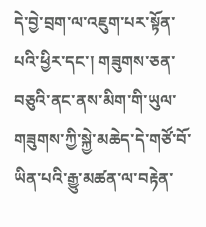དེ་བྱེ་བྲག་ལ་འཇུག་པར་སྟོན་པའི་ཕྱིར་དང་། གཟུགས་ཅན་བཅུའི་ནང་ནས་མིག་གི་ཡུལ་གཟུགས་ཀྱི་སྐྱེ་མཆེད་དེ་གཙོ་བོ་ཡིན་པའི་རྒྱུ་མཚན་ལ་བརྟེན་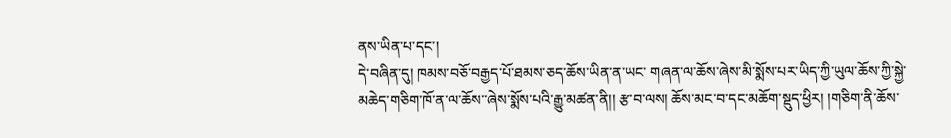ནས་ཡིན་པ་དང་།
དེ་བཞིན་དུ། ཁམས་བཅོ་བརྒྱད་པོ་ཐམས་ཅད་ཆོས་ཡིན་ན་ཡང་ གཞན་ལ་ཆོས་ཞེས་མི་སྨོས་པར་ཡིད་ཀྱི་ཡུལ་ཆོས་ཀྱི་སྐྱེ་མཆེད་གཅིག་ཁོ་ན་ལ་ཆོས་་ཞེས་སྨོས་པའི་རྒྱུ་མཚན་ནི།། རྩ་བ་ལས། ཆོས་མང་བ་དང་མཆོག་སྡུད་ཕྱིར། །གཅིག་ནི་ཆོས་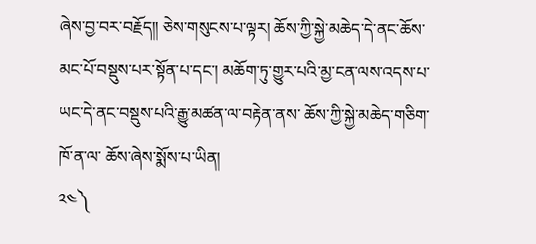ཞེས་བྱ་བར་བརྗོད།། ཅེས་གསུངས་པ་ལྟར། ཆོས་ཀྱི་སྐྱེ་མཆེད་དེ་ནང་ཆོས་མང་པོ་བསྡུས་པར་སྟོན་པ་དང་། མཆོག་ཏུ་གྱུར་པའི་མྱ་ངན་ལས་འདས་པ་ཡང་དེ་ནང་བསྡུས་པའི་རྒྱུ་མཚན་ལ་བརྟེན་ནས་ ཆོས་ཀྱི་སྐྱེ་མཆེད་གཅིག་ཁོ་ན་ལ་ ཆོས་ཞེས་སྨོས་པ་ཡིན།
༢༤༽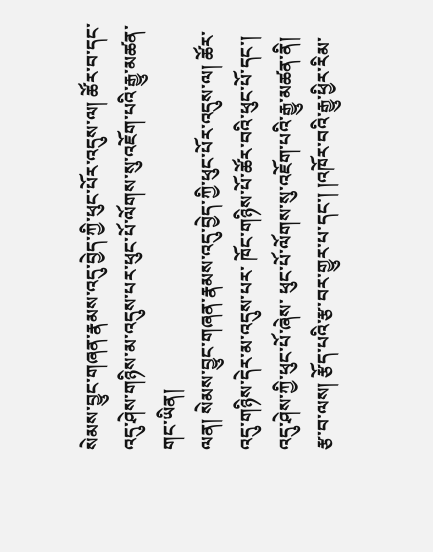སེམས་བྱུང་གཞན་རྣམས་འདུ་བྱེད་ཀྱི་ཕུང་པོར་འདུས་ལ། ཚོར་བ་དང་འདུ་ཤེས་གཉིས་མ་འདུས་པར་ཕུང་པོ་ལོགས་སུ་འཇོག་པའི་རྒྱུ་མཚན་གང་ཡིན།
ལན། སེམས་བྱུང་གཞན་རྣམས་འདུ་བྱེད་ཀྱི་ཕུང་པོར་འདུས་ལ། ཚོར་འདུ་གཉིས་དེར་མ་འདུས་པར་ ཁོང་གཉིས་པོ་ཚོར་བའི་ཕུང་པོ་དང་། འདུ་ཤེས་ཀྱི་ཕུང་པོ་ཞེས་ ཕུང་པོ་ལོགས་སུ་འཇོག་པའི་རྒྱུ་མཚན་ནི། རྩ་བ་ལས། རྩོད་པའི་རྩ་བར་གྱུར་པ་དང་། །འཁོར་བའི་རྒྱུ་ཕྱིར་རིམ་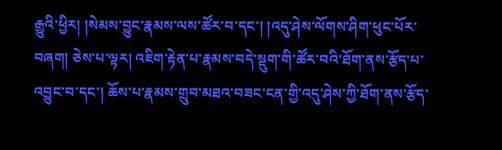རྒྱུའི་ཕྱིར། །སེམས་བྱུང་རྣམས་ལས་ཚོར་བ་དང་། །འདུ་ཤེས་ལོགས་ཤིག་ཕུང་པོར་བཞག། ཅེས་པ་ལྟར། འཇིག་རྟེན་པ་རྣམས་བདེ་སྡུག་གི་ཚོར་བའི་ཐོག་ནས་རྩོད་པ་འབྱུང་བ་དང་། ཆོས་པ་རྣམས་གྲུབ་མཐའ་བཟང་ངན་གྱི་འདུ་ཤེས་ཀྱི་ཐོག་ནས་རྩོད་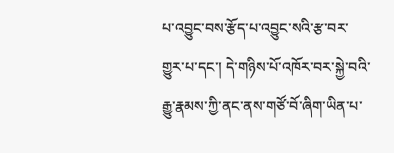པ་འབྱུང་བས་རྩོད་པ་འབྱུང་སའི་རྩ་བར་གྱུར་པ་དང་། དེ་གཉིས་པོ་འཁོར་བར་སྐྱེ་བའི་རྒྱུ་རྣམས་ཀྱི་ནང་ནས་གཙོ་བོ་ཞིག་ཡིན་པ་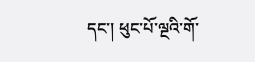དང་། ཕུང་པོ་ལྔའི་གོ་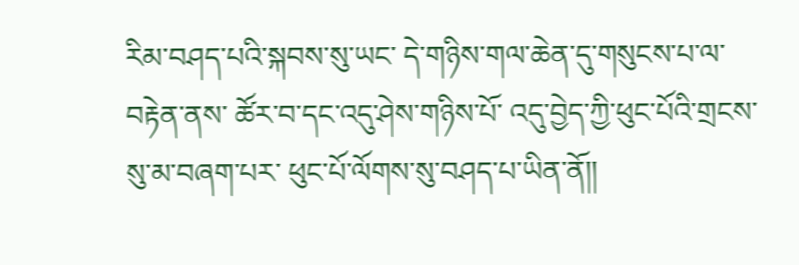རིམ་བཤད་པའི་སྐབས་སུ་ཡང་ དེ་གཉིས་གལ་ཆེན་དུ་གསུངས་པ་ལ་བརྟེན་ནས་ ཚོར་བ་དང་འདུ་ཤེས་གཉིས་པོ་ འདུ་བྱེད་ཀྱི་ཕུང་པོའི་གྲངས་སུ་མ་བཞག་པར་ ཕུང་པོ་ལོགས་སུ་བཤད་པ་ཡིན་ནོ།།